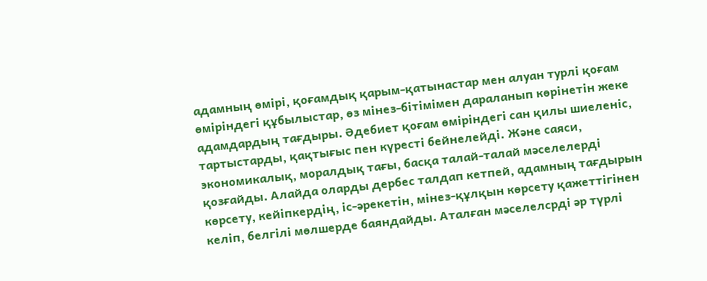адамның өмірі, қоғамдық қарым-қатынастар мен алуан турлі қоғам өміріндегі құбылыстар, өз мінез-бітімімен дараланып көрінетін жеке адамдардың тағдыры. Әдебиет қоғам өміріндегі сан қилы шиеленіс, тартыстарды, қақтығыс пен күресті бейнелейді. Және саяси, экономикалық, моралдық тағы, басқа талай-талай мәселелерді қозғайды. Алайда оларды дербес талдап кетпей, адамның тағдырын көрсету, кейіпкердің, іс-әрекетін, мінез-құлқын көрсету қажеттігінен келіп, белгілі мөлшерде баяндайды. Аталған мәселелсрді әр түрлі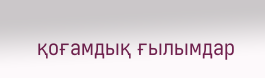қоғамдық ғылымдар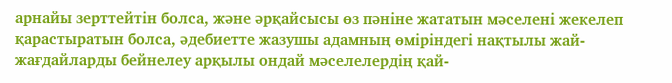арнайы зерттейтін болса, және әрқайсысы өз пәніне жататын мәселені жекелеп қарастыратын болса, әдебиетте жазушы адамның өміріндегі нақтылы жай-жағдайларды бейнелеу арқылы ондай мәселелердің қай-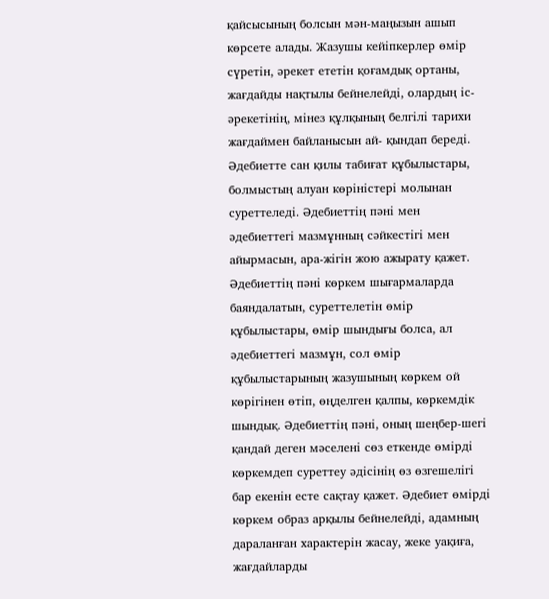қайсысының болсын мән-маңызын ашып көрсете алады. Жазушы кейіпкерлер өмір сүретін, әрекет ететін қоғамдық ортаны, жағдайды нақтылы бейнелейді, олардың іс-әрекетінің, мінез құлқының белгілі тарихи жағдаймен байланысын ай- қындап береді. Әдебиетте сан қилы табиғат құбылыстары, болмыстың алуан көріністері молынан суреттеледі. Әдебиеттің пәні мен әдебиеттегі мазмұнның сәйкестігі мен айырмасын, ара-жігін жою ажырату қажет. Әдебиеттің пәні көркем шығармаларда баяндалатын, суреттелетін өмір құбылыстары, өмір шындығы болса, ал әдебиеттегі мазмұн, сол өмір құбылыстарының жазушының көркем ой көрігінен өтіп, өңделген қалпы, көркемдік шындық. Әдебиеттің пәні, оның шеңбер-шегі қандай деген мәселені сөз еткенде өмірді көркемдеп суреттеу әдісінің өз өзгешелігі бар екенін есте сақтау қажет. Әдебиет өмірді көркем образ арқылы бейнелейді, адамның дараланған характерін жасау, жеке уақиға, жағдайларды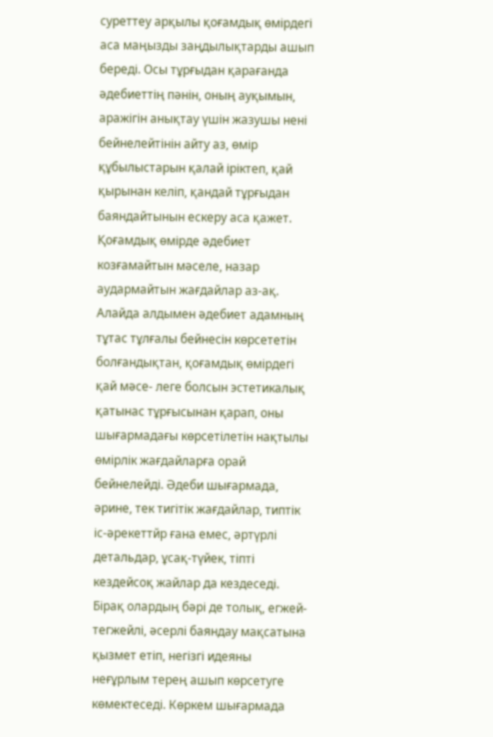суреттеу арқылы қоғамдық өмірдегі аса маңызды заңдылықтарды ашып береді. Осы тұрғыдан қарағанда әдебиеттің пәнін, оның ауқымын, аражігін анықтау үшін жазушы нені бейнелейтінін айту аз, өмір құбылыстарын қалай іріктеп, қай қырынан келіп, қандай тұрғыдан баяндайтынын ескеру аса қажет. Қоғамдық өмірде әдебиет козғамайтын мәселе, назар аудармайтын жағдайлар аз-ақ. Алайда алдымен әдебиет адамның тұтас тұлғалы бейнесін көрсететін болғандықтан, қоғамдық өмірдегі қай мәсе- леге болсын эстетикалық қатынас тұрғысынан қарап, оны шығармадағы көрсетілетін нақтылы өмірлік жағдайларға орай бейнелейді. Әдеби шығармада, әрине, тек тигітік жағдайлар, типтік іс-әрекеттйр ғана емес, әртүрлі детальдар, ұсақ-түйек, тіпті кездейсоқ жайлар да кездеседі. Бірақ олардың бәрі де толық, егжей-тегжейлі, әсерлі баяндау мақсатына қызмет етіп, негізгі идеяны неғұрлым терең ашып көрсетуге көмектеседі. Көркем шығармада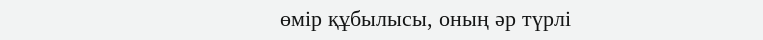өмір құбылысы, оның әр түрлі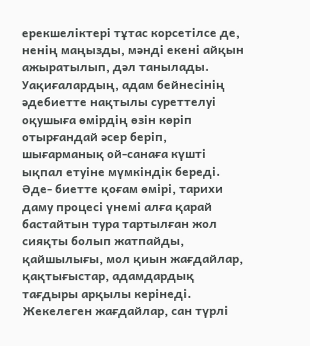ерекшеліктері тұтас корсетілсе де, ненің маңызды, мәнді екені айқын ажыратылып, дәл танылады. Уақиғалардың, адам бейнесінің әдебиетте нақтылы суреттелуі оқушыға өмірдің өзін көріп отырғандай әсер беріп, шығарманық ой-санаға күшті ықпал етуіне мүмкіндік береді. Әде- биетте қоғам өмірі, тарихи даму процесі үнемі алға қарай бастайтын тура тартылған жол сияқты болып жатпайды, қайшылығы, мол қиын жағдайлар, қақтығыстар, адамдардық тағдыры арқылы керінеді. Жекелеген жағдайлар, сан түрлі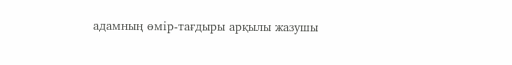адамның өмір-тағдыры арқылы жазушы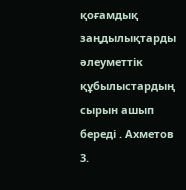қоғамдық заңдылықтарды әлеуметтік құбылыстардың сырын ашып береді . Ахметов 3.